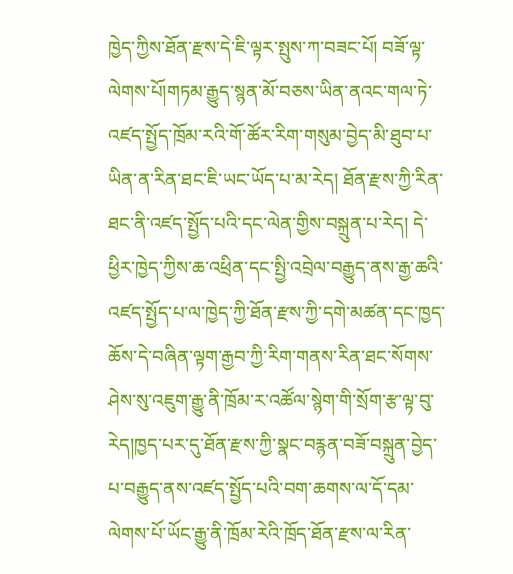ཁྱེད་ཀྱིས་ཐོན་རྫས་དེ་ཇི་ལྟར་སྤུས་ཀ་བཟང་པོ། བཟོ་ལྟ་ལེགས་པོ།གཏམ་རྒྱུད་སྙན་མོ་བཅས་ཡིན་ནའང་གལ་ཏེ་འཛད་སྤྱོད་ཁྲོམ་རའི་གོ་ཚོར་རིག་གསུམ་བྱེད་མི་ཐུབ་པ་ཡིན་ན་རིན་ཐང་ཇི་ཡང་ཡོད་པ་མ་རེད། ཐོན་རྫས་ཀྱི་རིན་ཐང་ནི་འཛད་སྤྱོད་པའི་དང་ལེན་གྱིས་བསྐྲུན་པ་རེད། དེ་ཕྱིར་ཁྱེད་ཀྱིས་ཆ་འཕྲིན་དང་སྤྱི་འབྲེལ་བརྒྱུད་ནས་རྒྱ་ཆའི་འཛད་སྤྱོད་པ་ལ་ཁྱེད་ཀྱི་ཐོན་རྫས་ཀྱི་དགེ་མཚན་དང་ཁྱད་ཆོས་དེ་བཞིན་ལྟག་རྒྱབ་ཀྱི་རིག་གནས་རིན་ཐང་སོགས་ཤེས་སུ་འཇུག་རྒྱུ་ནི་ཁྲོམ་ར་འཚོལ་སྙེག་གི་སྲོག་རྩ་ལྟ་བུ་རེད།ཁྱད་པར་དུ་ཐོན་རྫས་ཀྱི་སྣང་བརྙན་བཟོ་བསྐྲུན་བྱེད་པ་བརྒྱུད་ནས་འཛད་སྤྱོད་པའི་བག་ཆགས་ལ་དོ་དམ་ལེགས་པོ་ཡོང་རྒྱུ་ནི་ཁྲོམ་རེའི་ཁྲོད་ཐོན་རྫས་ལ་རིན་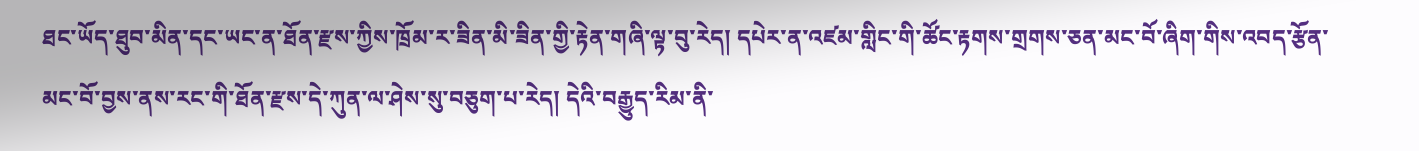ཐང་ཡོད་ཐུབ་མིན་དང་ཡང་ན་ཐོན་རྫས་ཀྱིས་ཁྲོམ་ར་ཟིན་མི་ཟིན་གྱི་རྟེན་གཞི་ལྟ་བུ་རེད། དཔེར་ན་འཛམ་གླིང་གི་ཚོང་རྟགས་གྲགས་ཅན་མང་བོ་ཞིག་གིས་འབད་རྩོན་མང་བོ་བྱས་ནས་རང་གི་ཐོན་རྫས་དེ་ཀུན་ལ་ཤེས་སུ་བཅུག་པ་རེད། དེའི་བརྒྱུད་རིམ་ནི་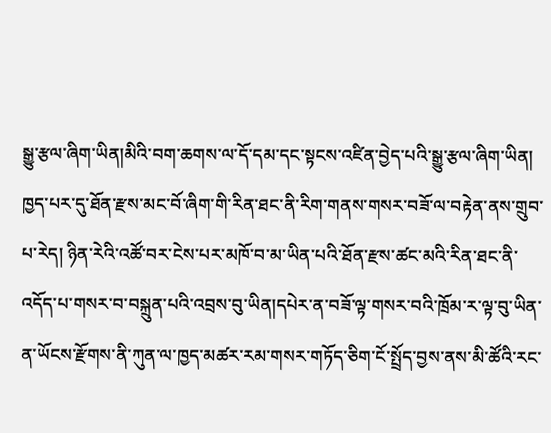སྒྱུ་རྩལ་ཞིག་ཡིན།མིའི་བག་ཆགས་ལ་དོ་དམ་དང་སྟངས་འཛིན་བྱེད་པའི་སྒྱུ་རྩལ་ཞིག་ཡིན། ཁྱད་པར་དུ་ཐོན་རྫས་མང་བོ་ཞིག་གི་རིན་ཐང་ནི་རིག་གནས་གསར་བཟོ་ལ་བརྟེན་ནས་གྲུབ་པ་རེད། ཉིན་རེའི་འཚོ་བར་ངེས་པར་མཁོ་བ་མ་ཡིན་པའི་ཐོན་རྫས་ཚང་མའི་རིན་ཐང་ནི་འདོད་པ་གསར་བ་བསྐྲུན་པའི་འབྲས་བུ་ཡིན།དཔེར་ན་བཟོ་ལྟ་གསར་བའི་ཁྲོམ་ར་ལྟ་བུ་ཡིན་ན་ཡོངས་རྫོགས་ནི་ཀུན་ལ་ཁྱད་མཚར་རམ་གསར་གཏོད་ཅིག་ངོ་སྤྲོད་བྱས་ནས་མི་ཚོའི་རང་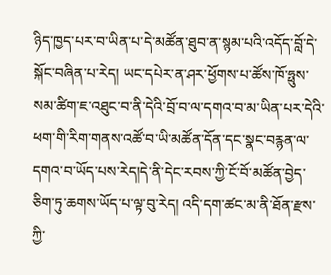ཉིད་ཁྱད་པར་བ་ཡིན་པ་དེ་མཚོན་ཐུབ་ན་སྙམ་པའི་འདོད་བློ་དེ་སྐོང་བཞིན་པ་རེད། ཡང་དཔེར་ན་ཤར་ཕྱོགས་པ་ཚོས་ཁོ་ཧྥུས་སམ་ཚིག་ཇ་འཐུང་བ་ནི་དེའི་བྲོ་བ་ལ་དགའ་བ་མ་ཡིན་པར་དེའི་ཕག་གི་རིག་གནས་འཚོ་བ་ཡི་མཚོན་དོན་དང་སྣང་བརྙན་ལ་དགའ་བ་ཡོད་པས་རེད།དེ་ནི་དེང་རབས་ཀྱི་ངོ་བོ་མཚོན་བྱེད་ཅིག་ཏུ་ཆགས་ཡོད་པ་ལྟ་བུ་རེད། འདི་དག་ཚང་མ་ནི་ཐོན་རྫས་ཀྱི་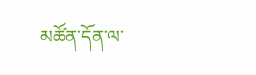མཚོན་དོན་ལ་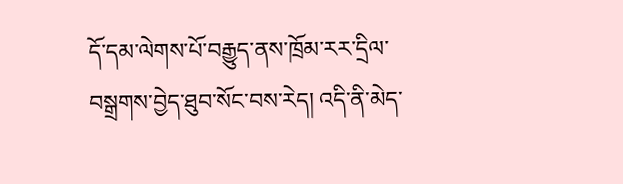དོ་དམ་ལེགས་པོ་བརྒྱུད་ནས་ཁྲོམ་རར་དྲིལ་བསྒྲགས་བྱེད་ཐུབ་སོང་བས་རེད། འདི་ནི་མེད་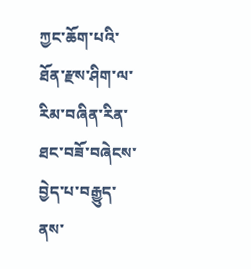ཀྱང་ཆོག་པའི་ཐོན་རྫས་ཤིག་ལ་རིམ་བཞིན་རིན་ཐང་བཟོ་བཞེངས་བྱེད་པ་བརྒྱུད་ནས་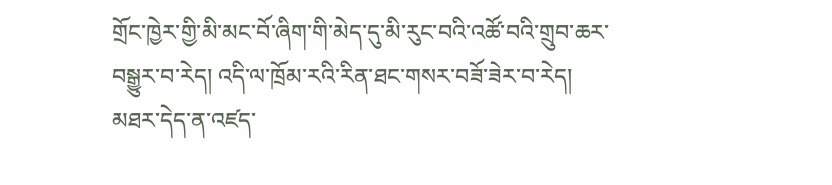གྲོང་ཁྱེར་གྱི་མི་མང་བོ་ཞིག་གི་མེད་དུ་མི་རུང་བའི་འཚོ་བའི་གྲུབ་ཆར་བསྒྱུར་བ་རེད། འདི་ལ་ཁྲོམ་རའི་རིན་ཐང་གསར་བཟོ་ཟེར་བ་རེད། མཐར་དེད་ན་འཛད་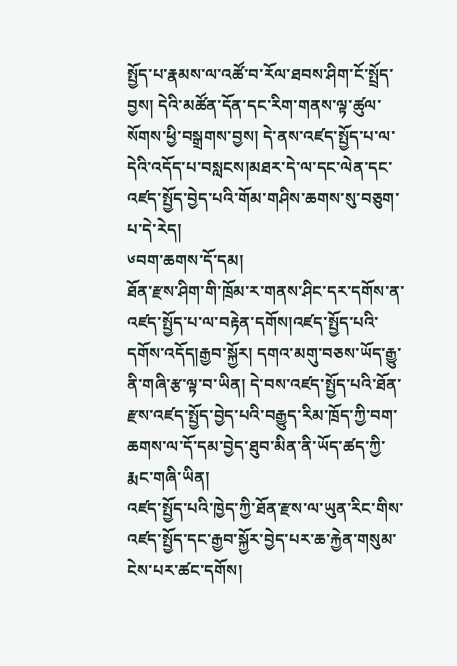སྤྱོད་པ་རྣམས་ལ་འཚོ་བ་རོལ་ཐབས་ཤིག་ངོ་སྤྲོད་བྱས། དེའི་མཚོན་དོན་དང་རིག་གནས་ལྟ་ཚུལ་སོགས་ཕྱི་བསྒྲགས་བྱས། དེ་ནས་འཛད་སྤྱོད་པ་ལ་དེའི་འདོད་པ་བསླངས།མཐར་དེ་ལ་དང་ལེན་དང་འཛད་སྤྱོད་བྱེད་པའི་གོམ་གཤིས་ཆགས་སུ་བཅུག་པ་དེ་རེད།
༦བག་ཆགས་དོ་དམ།
ཐོན་རྫས་ཤིག་གི་ཁྲོམ་ར་གནས་ཤིང་དར་དགོས་ན་འཛད་སྤྱོད་པ་ལ་བརྟེན་དགོས།འཛད་སྤྱོད་པའི་དགོས་འདོད།རྒྱབ་སྐྱོར། དགའ་མགུ་བཅས་ཡོད་རྒྱུ་ནི་གཞི་རྩ་ལྟ་བ་ཡིན། དེ་བས་འཛད་སྤྱོད་པའི་ཐོན་རྫས་འཛད་སྤྱོད་བྱེད་པའི་བརྒྱུད་རིམ་ཁྲོད་ཀྱི་བག་ཆགས་ལ་དོ་དམ་བྱེད་ཐུབ་མིན་ནི་ཡོད་ཚད་ཀྱི་རྨང་གཞི་ཡིན།
འཛད་སྤྱོད་པའི་ཁྱེད་ཀྱི་ཐོན་རྫས་ལ་ཡུན་རིང་གིས་འཛད་སྤྱོད་དང་རྒྱབ་སྐྱོར་བྱེད་པར་ཆ་རྐྱེན་གསུམ་ངེས་པར་ཚང་དགོས།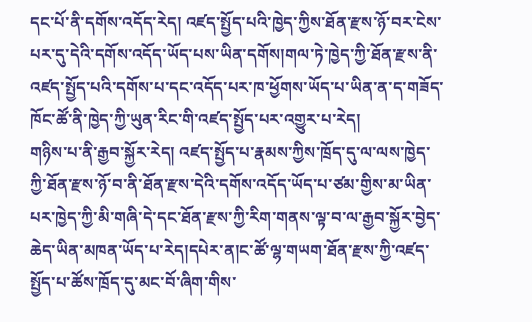དང་པོ་ནི་དགོས་འདོད་རེད། འཛད་སྤྱོད་པའི་ཁྱེད་ཀྱིས་ཐོན་རྫས་ཉོ་བར་ངེས་པར་དུ་དེའི་དགོས་འདོད་ཡོད་པས་ཡིན་དགོས།གལ་ཏེ་ཁྱེད་ཀྱི་ཐོན་རྫས་ནི་འཛད་སྤྱོད་པའི་དགོས་པ་དང་འདོད་པར་ཁ་ཕྱོགས་ཡོད་པ་ཡིན་ན་ད་གཟོད་ཁོང་ཚོ་ནི་ཁྱེད་ཀྱི་ཡུན་རིང་གི་འཛད་སྤྱོད་པར་འགྱུར་པ་རེད།
གཉིས་པ་ནི་རྒྱབ་སྐྱོར་རེད། འཛད་སྤྱོད་པ་རྣམས་ཀྱིས་ཁྲོད་དུ་ལ་ལས་ཁྱེད་ཀྱི་ཐོན་རྫས་ཉོ་བ་ནི་ཐོན་རྫས་དེའི་དགོས་འདོད་ཡོད་པ་ཙམ་གྱིས་མ་ཡིན་པར་ཁྱེད་ཀྱི་མི་གཞི་དེ་དང་ཐོན་རྫས་ཀྱི་རིག་གནས་ལྟ་བ་ལ་རྒྱབ་སྐྱོར་བྱེད་ཆེད་ཡིན་མཁན་ཡོད་པ་རེད།དཔེར་ན།ང་ཚོ་ལྷ་གཡག་ཐོན་རྫས་ཀྱི་འཛད་སྤྱོད་པ་ཚོས་ཁྲོད་དུ་མང་བོ་ཞིག་གིས་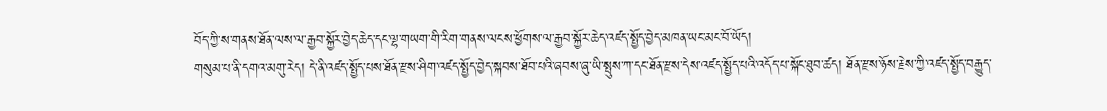བོད་ཀྱི་ས་གནས་ཐོན་ལས་ལ་རྒྱབ་སྐྱོར་བྱེད་ཆེད་དང་ལྷ་གཡག་གི་རིག་གནས་ལངས་ཕྱོགས་ལ་རྒྱབ་སྐྱོར་ཆེད་འཛད་སྤྱོད་བྱེད་མཁན་ཡང་མང་བོ་ཡོད།
གསུམ་པ་ནི་དགའ་མགུ་རེད། དེ་ནི་འཛད་སྤྱོད་པས་ཐོན་རྫས་ཤིག་འཛད་སྤྱོད་བྱེད་སྐབས་ཐོབ་པའི་ཞབས་ཞུ་ཡི་སྤུས་ཀ་དང་ཐོན་རྫས་དེས་འཛད་སྤྱོད་པའི་འདོད་པ་སྐོང་ཐུབ་ཚད། ཐོན་རྫས་ཉོས་རྗེས་ཀྱི་འཛད་སྤྱོད་བརྒྱུད་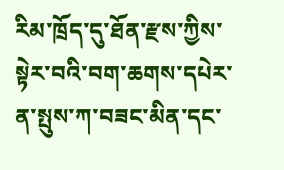རིམ་ཁྲོད་དུ་ཐོན་རྫས་ཀྱིས་སྟེར་བའི་བག་ཆགས་དཔེར་ན་སྤུས་ཀ་བཟང་མིན་དང་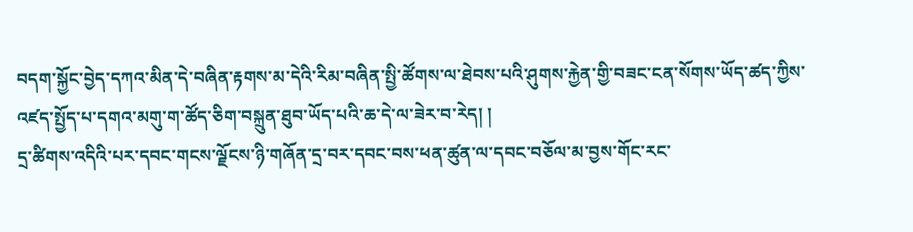བདག་སྐྱོང་བྱེད་དཀའ་མིན་དེ་བཞིན་རྟགས་མ་དེའི་རིམ་བཞིན་སྤྱི་ཚོགས་ལ་ཐེབས་པའི་ཤུགས་རྐྱེན་གྱི་བཟང་ངན་སོགས་ཡོད་ཚད་ཀྱིས་འཛད་སྤྱོད་པ་དགའ་མགུ་ག་ཚོད་ཅིག་བསྐྲུན་ཐུབ་ཡོད་པའི་ཆ་དེ་ལ་ཟེར་བ་རེད། །
དྲ་ཚིགས་འདིའི་པར་དབང་གངས་ལྗོངས་ཉི་གཞོན་དྲ་བར་དབང་བས་ཕན་ཚུན་ལ་དབང་བཅོལ་མ་བྱས་གོང་རང་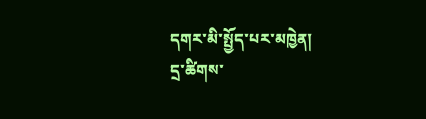དགར་མི་སྤྱོད་པར་མཁྱེན།
དྲ་ཚིགས་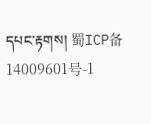དཔང་རྟགས། 蜀ICP备14009601号-1